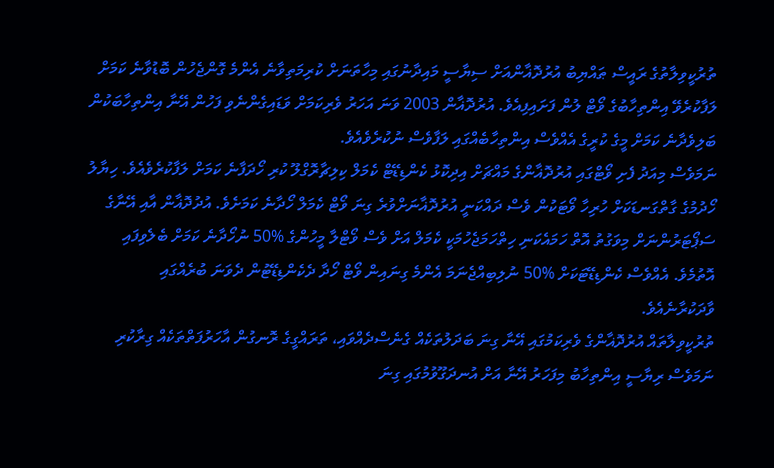ތުރުކީވިލާތުގެ ރައީސް ޠައްޔިބު އުރުދޮޣާންއަށް ސިޔާސީ މައިދާނުގައި މިހާތަނަށް ކުރިމަތިވާނެ އެންމެ ގޮންޖެހުން ބޮޑުވާނެ ކަމަށް ލަފާކުރެވޭ އިންތިހާބުގެ ވޯޓް ލުން ފަށައިފިއެވެ. އުރުދޮޣާން 2003 ވަނަ އަހަރު ވެރިކަމަށް ވަޑައިގެންނެވި ފަހުން އޭނާ އިންތިހާބަކުން ބަލިވެދާނެ ކަމަށް މީގެ ކުރީގެ އެއްވެސް އިންތިހާބެއްގައި ލަފާވެސް ނުކުރެވެއެވެ.
ނަމަވެސް މިއަދު ފެށި ވޯޓްގައި އުރުދޮޣާންގެ މައްޗަށް އިދިކޮޅު ކެންޑިޑޭޓް ކެމަލް ކިލިޗާރޮގްލޫ ކުރި ހޯދަފާނެ ކަމަށް ލަފާކުރެވެއެވެ. ހިޔާލު ހޯދުމުގެ ގާތްގަނޑަކަށް ހުރިހާ ވޯޓަކުން ވެސް ދައްކަނީ އުރުދޮޣާނަށްވުރެ ގިނަ ވޯޓް ކެމަލް ހޯދާނެ ކަމަށެވެ. އުދުދޮޣާން އާއި އޭނާގެ ސަޕޯޓަރުންނަށް މިވަގުތު އޮތް ހަމައެކަނި ހިތްހަމަޖެހުމަކީ ކެމަލް އަށް ވެސް ވޯޓްލާ މީހުންގެ %50 ނުހޯދާނެ ކަމަށް ބެލެވިފައި އޮތުމެވެ. އެއްވެސް ކެންޑިޑޭޓަކަށް %50 ނުލިބިއްޖެނަމަ އެންމެ ގިނައިން ވޯޓް ހޯދާ ދެކެންޑިޑޭޓުން ދެވަނަ ބުރެއްގައި ވާދަކުރާނެއެވެ.
ތުރުކީވިލާތައް އުރުދޮޣާންގެ ވެރިކަމުގައި އޭނާ ގިނަ ބަދަލުތަކެއް ގެނެސްދެއްވައި، ތަރައްގީގެ ރޮނގުން އާހަރުފަތްތަކެއް ގިރާކުރި ނަމަވެސް ރިޔާސީ އިންތިހާބު މިފަހަރު އޭނާ އަށް އުނދަގޫވުމުގައި ގިނަ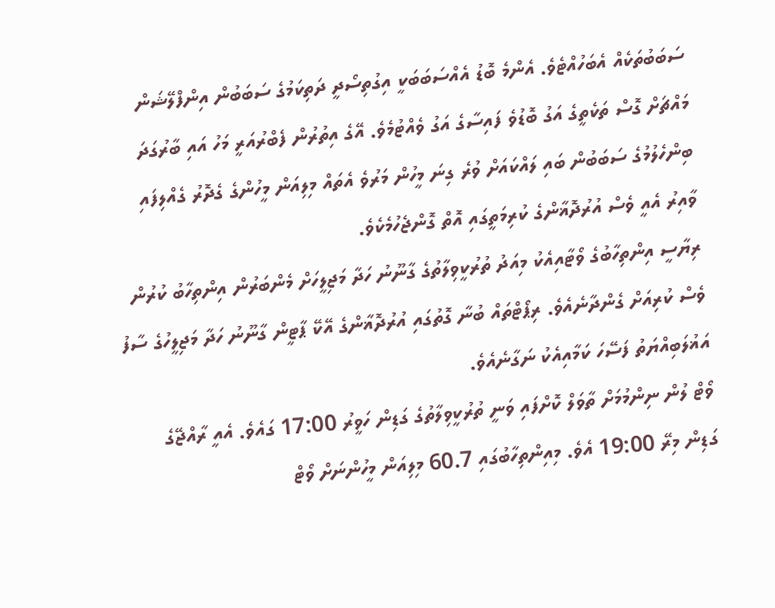ސަބަބުތަކެއް އެބަހުއްޓެވެ. އެންމެ ބޮޑު އެއްސަބަބަކީ އިގުތިސޯދީ ދަތިކަމުގެ ސަބަބުން އިންފްލޭޝަން މައްޗަށް ގޮސް ތަކެތީގެ އަގު ބޮޑުވެ ފައިސާގެ އަގު ވެއްޓުމެވެ. އޭގެ އިތުރުން ފެބްރުއަރީ މަހު އައި ބާރުގަދަ ބިންހެލުމުގެ ސަބަބުން ބައި ލައްކައަށް ވުރެ ގިނަ މީހުން މަރުވެ އެތައް މިލިއަން މީހުންގެ ގެދޮރު ގެއްލިފައި ވާއިރު އެއީ ވެސް އުރުދޮޣާންގެ ކުރިމަތީގައި އޮތް ގޮންޖެހުމެކެވެ.
ރިޔާސީ އިންތިހާބުގެ ވޯޓާއިއެކު މިއަދު ތުރުކީވިލާތުގެ ގާނޫނު ހަދާ މަޖިލީހަށް މެންބަރުން އިންތިހާބު ކުރުން ވެސް ކުރިއަށް ގެންދާނެއެވެ. ރިޕޯޓްތައް ބުނާ ގޮތުގައި އުރުދޮޣާންގެ އޭކޭ ޕާޓީން ގާނޫނު ހަދާ މަޖިލީހުގެ ސާފު އަޣުލަބިއްޔަތު ފަސޭހަ ކަމާއިއެކު ނަގާނެއެވެ.
ވޯޓް ލުން ނިންމުމަށް ތާވަލް ކޮށްފައި ވަނީ ތުރުކީވިލާތުގެ ގަޑިން ހަވީރު 17:00 ގައެވެ. އެއީ ރާއްޖޭގެ ގަޑިން މިރޭ 19:00 އެވެ. މިއިންތިހާބުގައި 60.7 މިލިއަން މީހުންނަށް ވޯޓް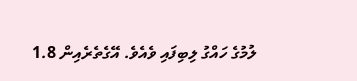ލުމުގެ ހައްގު ލިބިފައި ވެއެވެ. އޭގެތެރެއިން 1.8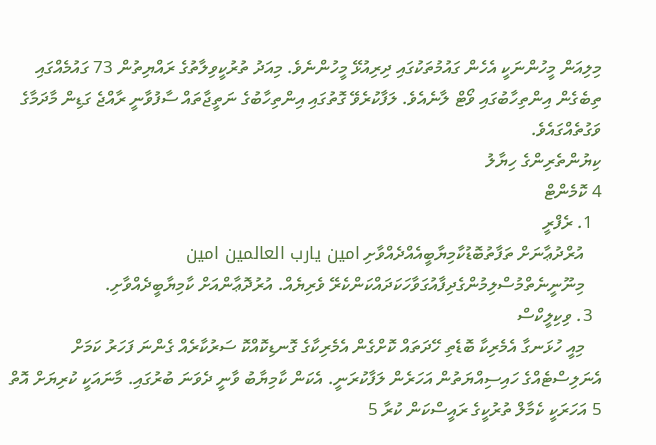މިލިއަން މީހުންނަކީ އެހެން ގައުމުތަކުގައި ދިރިއުޅޭ މީހުންނެވެ. މިއަދު ތުރުކީވިލާތުގެ ރައްޔިތުން 73 ގައުމެއްގައި ތިބެގެން އިންތިހާބުގައި ވޯޓް ލާނެއެވެ. ލަފާކުރެވޭ ގޮތުގައި އިންތިހާބުގެ ނަތީޖާތައް ސާފުވާނީ ރާއްޖެ ގަޑިން މާދަމާގެ ވަގުތެއްގައެވެ.
ކިޔުންތެރިންގެ ހިޔާލު
4 ކޮމެންޓް
  1. ރެފްރީ
    އުރްދުޢާނަށް ތަފާތުބޮޑުކާމިޔާބީއެއްދެއްވާށި امين يارب العالمين امين
    މިނޫނީނެތްމުސްލިމުންގެދިފާއުގަވާހަކަދައްކަންކެރޭ ވެރިޔެއް. އުރުދޮޢާންއަށް ކާމިޔާބީދެއްވާށި.
  3. ވިކިލީކްސް
    މިއީ ހުޅަނގާ އެމެރިކާ ބޮޑެތި ހޭދަތައް ކޮށްގެން އެމެރިކާގެ ގޮނޑިކޮއްކޮ ސަރުކާރެއް ގެންނަ ފަހަރު ކަމަށް އެނަލިސްޓެއްގެ ހައިސިއްޔަތުން އަހަރެން ލަފާކުރަނީ. އެކަން ކާމިޔާބު ވާނީ ދެވަނަ ބުރުގައި. މާނައަކީ ކުރިޔަށް އޮތް 5 އަހަރަކީ ކެމާލް ތުރުކީގެ ރައީސްކަން ކުރާ 5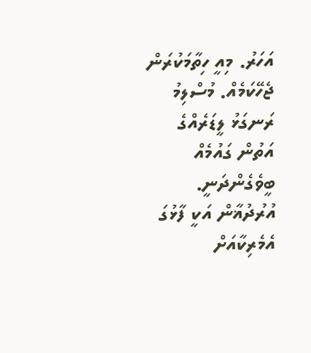އަހަރު. މިއީ ހިތާމަކުރަން ޖެހޭކަމެއް. މުސްލިމު ރަނގަޅު ލީޑަރެއްގެ އަތުން ގައުމެއް ބީވެގެންދަނީ. އުރުދުޣާން އަކީ ފާޅުގަ އެމެރިކާއަށް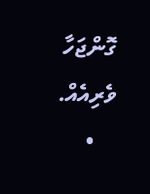ގޮންޖަހާ ވެރިއެއް.
    •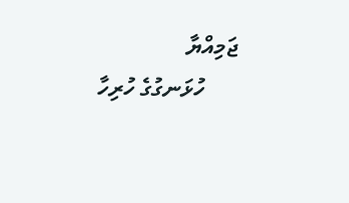ޖަމިއްޔާ
      ހުޅަނގުގެ ހުރިހާ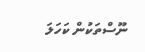ނޫސްތަކުން ކަހަލަ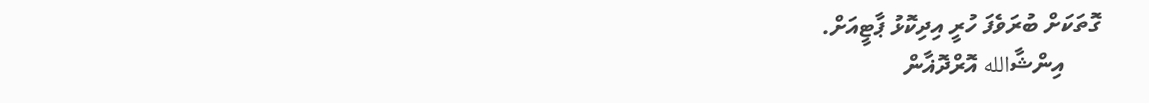ގޮތަކަށް ބުރަވެފަ ހުރީ އިދިކޮޅު ޕާޓީއަށް.
      އިންޝާالله އޮރްދޮޣާން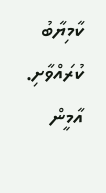ކާމިޔާބު ކުރައްވާށި. އާމީން